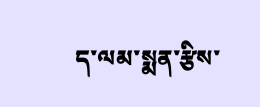ད་ལམ་སྨན་རྩིས་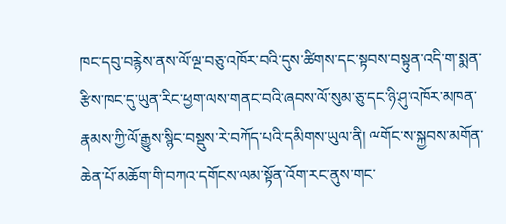ཁང་དབུ་བརྙེས་ནས་ལོ་ལྔ་བཅུ་འཁོར་བའི་དུས་ཚིགས་དང་སྟབས་བསྟུན་འདི་ག་སྨན་རྩིས་ཁང་དུ་ཡུན་རིང་ཕྱག་ལས་གནང་བའི་ཞབས་ལོ་སུམ་ཅུ་དང་ཉི་ཤུ་འཁོར་མཁན་རྣམས་ཀྱི་ལོ་རྒྱུས་སྙིང་བསྡུས་རེ་བཀོད་པའི་དམིགས་ཡུལ་ནི། ྋགོང་ས་སྐྱབས་མགོན་ཆེན་པོ་མཆོག་གི་བཀའ་དགོངས་ལམ་སྟོན་འོག་རང་ནུས་གང་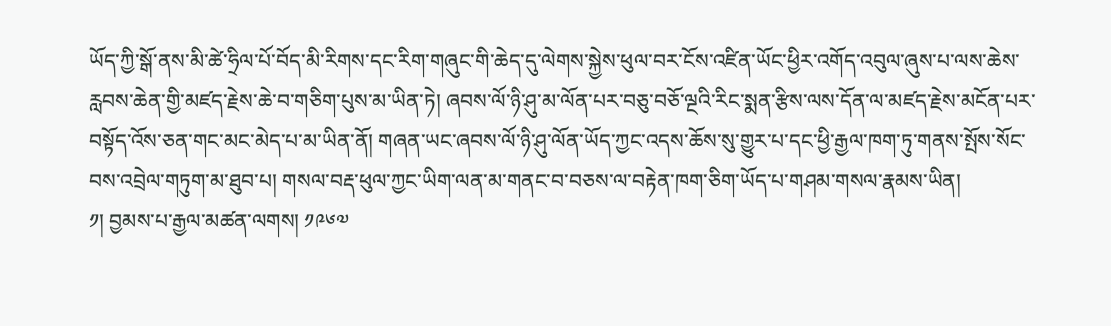ཡོད་ཀྱི་སྒོ་ནས་མི་ཚེ་ཧྲིལ་པོ་བོད་མི་རིགས་དང་རིག་གཞུང་གི་ཆེད་དུ་ལེགས་སྐྱེས་ཕུལ་བར་ངོས་འཛིན་ཡོང་ཕྱིར་འགོད་འབུལ་ཞུས་པ་ལས་ཆེས་རླབས་ཆེན་གྱི་མཛད་རྗེས་ཆེ་བ་གཅིག་པུས་མ་ཡིན་ཏེ། ཞབས་ལོ་ཉི་ཤུ་མ་ལོན་པར་བཅུ་བཅོ་ལྔའི་རིང་སྨན་རྩིས་ལས་དོན་ལ་མཛད་རྗེས་མངོན་པར་བསྟོད་འོས་ཅན་གང་མང་མེད་པ་མ་ཡིན་ནོ། གཞན་ཡང་ཞབས་ལོ་ཉི་ཤུ་ལོན་ཡོད་ཀྱང་འདས་ཆོས་སུ་གྱུར་པ་དང་ཕྱི་རྒྱལ་ཁག་ཏུ་གནས་སྤོས་སོང་བས་འབྲེལ་གཏུག་མ་ཐུབ་པ། གསལ་བརྡ་ཕུལ་ཀྱང་ཡིག་ལན་མ་གནང་བ་བཅས་ལ་བརྟེན་ཁག་ཅིག་ཡོད་པ་གཤམ་གསལ་རྣམས་ཡིན།
༡། བྱམས་པ་རྒྱལ་མཚན་ལགས། ༡༩༦༧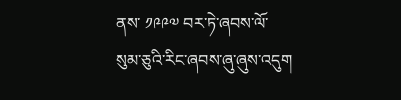ནས་ ༡༩༩༧ བར་ཏེ་ཞབས་ལོ་སུམ་ཅུའི་རིང་ཞབས་ཞུ་ཞུས་འདུག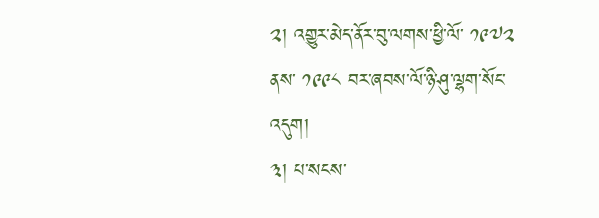༢། འགྱུར་མེད་ནོར་བུ་ལགས་ཕྱི་ལོ་ ༡༩༧༢ ནས་ ༡༩༩༨ བར་ཞབས་ལོ་ཉི་ཤུ་ལྷག་སོང་འདུག།
༣། པ་སངས་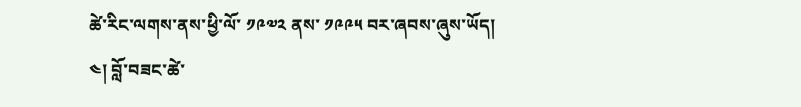ཚེ་རིང་ལགས་ནས་ཕྱི་ལོ་ ༡༩༧༢ ནས་ ༡༩༩༥ བར་ཞབས་ཞུས་ཡོད།
༤། བློ་བཟང་ཚེ་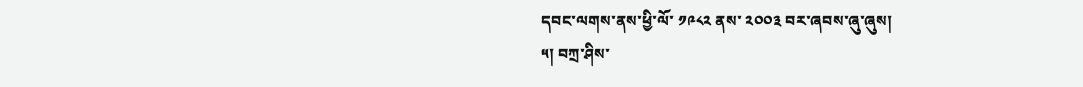དབང་ལགས་ནས་ཕྱི་ལོ་ ༡༩༨༢ ནས་ ༢༠༠༣ བར་ཞབས་ཞུ་ཞུས།
༥། བཀྲ་ཤིས་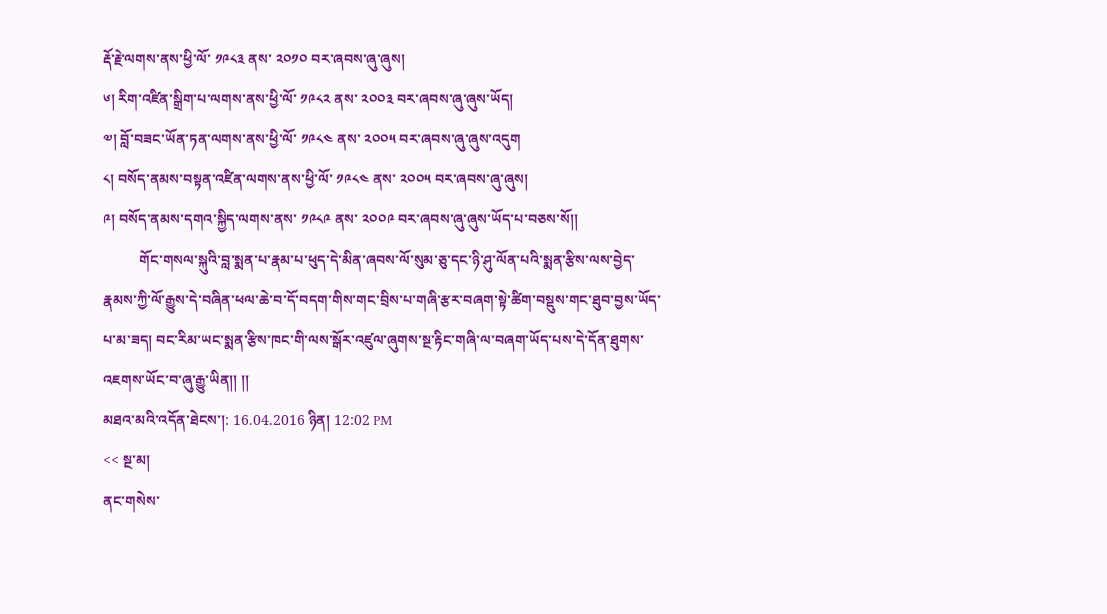རྡོ་རྗེ་ལགས་ནས་ཕྱི་ལོ་ ༡༩༨༣ ནས་ ༢༠༡༠ བར་ཞབས་ཞུ་ཞུས།
༦། རིག་འཛིན་སྒྲིག་པ་ལགས་ནས་ཕྱི་ལོ་ ༡༩༨༢ ནས་ ༢༠༠༣ བར་ཞབས་ཞུ་ཞུས་ཡོད།
༧། བློ་བཟང་ཡོན་ཏན་ལགས་ནས་ཕྱི་ལོ་ ༡༩༨༤ ནས་ ༢༠༠༥ བར་ཞབས་ཞུ་ཞུས་འདུག
༨། བསོད་ནམས་བསྟན་འཛིན་ལགས་ནས་ཕྱི་ལོ་ ༡༩༨༤ ནས་ ༢༠༠༥ བར་ཞབས་ཞུ་ཞུས།
༩། བསོད་ནམས་དགའ་སྐྱིད་ལགས་ནས་ ༡༩༨༩ ནས་ ༢༠༠༩ བར་ཞབས་ཞུ་ཞུས་ཡོད་པ་བཅས་སོ།།
          གོང་གསལ་སྐུའི་བླ་སྨན་པ་རྣམ་པ་ཕུད་དེ་མིན་ཞབས་ལོ་སུམ་ཅུ་དང་ཉི་ཤུ་ལོན་པའི་སྨན་རྩིས་ལས་བྱེད་རྣམས་ཀྱི་ལོ་རྒྱུས་དེ་བཞིན་ཕལ་ཆེ་བ་དོ་བདག་གིས་གང་བྲིས་པ་གཞི་རྩར་བཞག་སྟེ་ཚིག་བསྡུས་གང་ཐུབ་བྱས་ཡོད་པ་མ་ཟད། བང་རིམ་ཡང་སྨན་རྩིས་ཁང་གི་ལས་སྒོར་འཛུལ་ཞུགས་སྔ་རྟིང་གཞི་ལ་བཞག་ཡོད་པས་དེ་དོན་ཐུགས་འཇགས་ཡོང་བ་ཞུ་རྒྱུ་ཡིན།། །།
མཐའ་མའི་འདོན་ཐེངས་།: 16.04.2016 ཉིན། 12:02 PM
<< སྔ་མ།
ནང་གསེས་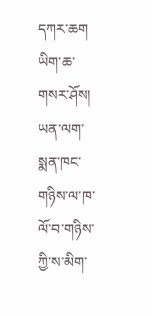དཀར་ཆག
ཡིག་ཆ་གསར་ཤོས།
ཡན་ལག་སྨན་ཁང་གཉིས་ལ་ཁ་ལོ་བ་གཉིས་ཀྱི་ས་མིག་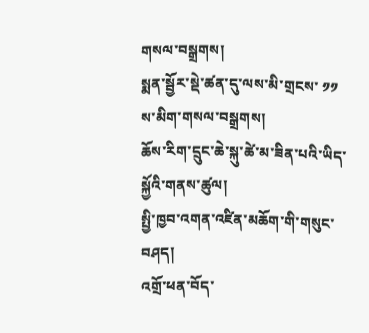གསལ་བསྒྲགས།
སྨན་སྦྱོར་སྡེ་ཚན་དུ་ལས་མི་གྲངས་ ༡༡ ས་མིག་གསལ་བསྒྲགས།
ཆོས་རིག་དྲུང་ཆེ་སྐུ་ཚེ་མ་ཟིན་པའི་ཡིད་སྐྱོའི་གནས་ཚུལ།
སྤྱི་ཁྱབ་འགན་འཛིན་མཆོག་གི་གསུང་བཤད།
འགྲོ་ཕན་བོད་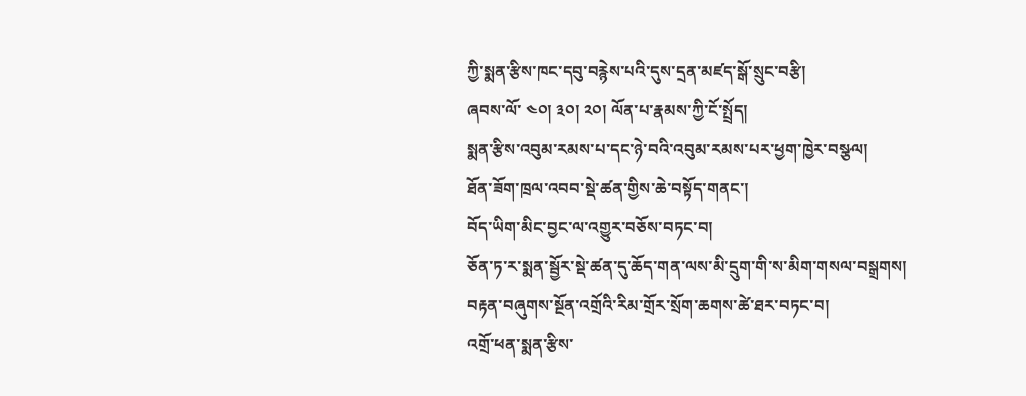ཀྱི་སྨན་རྩིས་ཁང་དབུ་བརྙེས་པའི་དུས་དྲན་མཛད་སྒོ་སྲུང་བརྩི།
ཞབས་ལོ་ ༤༠། ༣༠། ༢༠། ལོན་པ་རྣམས་ཀྱི་ངོ་སྤྲོད།
སྨན་རྩིས་འབུམ་རམས་པ་དང་ཉེ་བའི་འབུམ་རམས་པར་ཕྱག་ཁྱེར་བསྩལ།
ཐོན་ཟོག་ཁྲལ་འབབ་སྡེ་ཚན་གྱིས་ཆེ་བསྟོད་གནང་།
བོད་ཡིག་མིང་བྱང་ལ་འགྱུར་བཅོས་བཏང་བ།
ཅོན་ཏ་ར་སྨན་སྦྱོར་སྡེ་ཚན་དུ་ཆོད་གན་ལས་མི་དྲུག་གི་ས་མིག་གསལ་བསྒྲགས།
བརྟན་བཞུགས་སྔོན་འགྲོའི་རིམ་གྲོར་སྲོག་ཆགས་ཚེ་ཐར་བཏང་བ།
འགྲོ་ཕན་སྨན་རྩིས་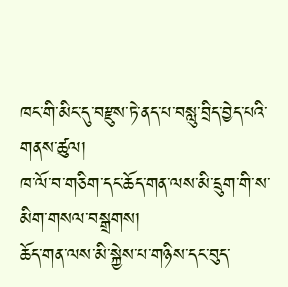ཁང་གི་མིང་དུ་བརྫུས་ཏེ་ནད་པ་བསླུ་བྲིད་བྱེད་པའི་གནས་ཚུལ།
ཁ་ལོ་བ་གཅིག་དང་ཆོད་གན་ལས་མི་དྲུག་གི་ས་མིག་གསལ་བསྒྲགས།
ཆོད་གན་ལས་མི་སྐྱེས་པ་གཉིས་དང་བུད་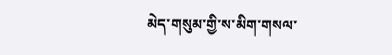མེད་གསུམ་གྱི་ས་མིག་གསལ་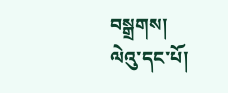བསྒྲགས།
ལེའུ་དང་པོ།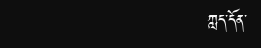ཀླད་དོན་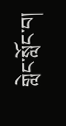གླེང་སློང་བ།